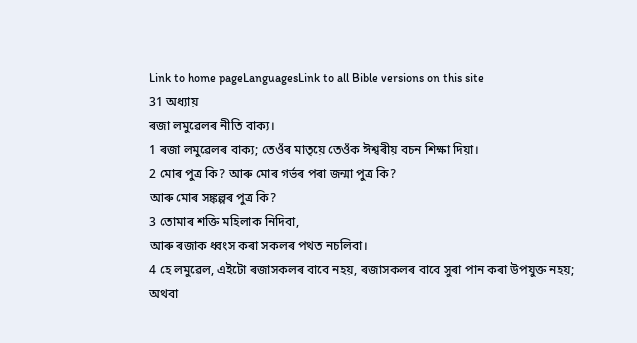Link to home pageLanguagesLink to all Bible versions on this site
31 অধ্যায়
ৰজা লমুৱেলৰ নীতি বাক্য।
1 ৰজা লমুৱেলৰ বাক্য; তেওঁৰ মাতৃয়ে তেওঁক ঈশ্বৰীয় বচন শিক্ষা দিয়া।
2 মোৰ পুত্র কি? আৰু মোৰ গৰ্ভৰ পৰা জন্মা পুত্ৰ কি?
আৰু মোৰ সঙ্কল্পৰ পুত্র কি?
3 তোমাৰ শক্তি মহিলাক নিদিবা,
আৰু ৰজাক ধ্বংস কৰা সকলৰ পথত নচলিবা।
4 হে লমুৱেল, এইটো ৰজাসকলৰ বাবে নহয়, ৰজাসকলৰ বাবে সুৰা পান কৰা উপযুক্ত নহয়;
অথবা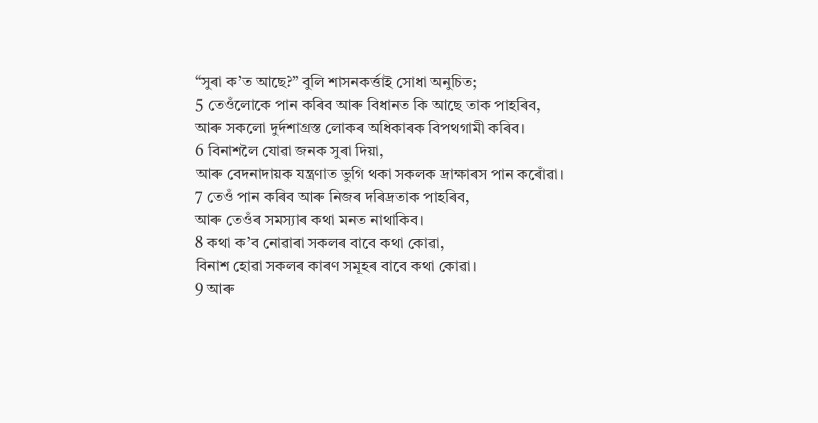“সুৰা ক’ত আছে?” বুলি শাসনকৰ্ত্তাই সোধা অনুচিত;
5 তেওঁলোকে পান কৰিব আৰু বিধানত কি আছে তাক পাহৰিব,
আৰু সকলো দুৰ্দশাগ্রস্ত লোকৰ অধিকাৰক বিপথগামী কৰিব।
6 বিনাশলৈ যোৱা জনক সুৰা দিয়া,
আৰু বেদনাদায়ক যন্ত্রণাত ভুগি থকা সকলক দ্রাক্ষাৰস পান কৰোঁৱা।
7 তেওঁ পান কৰিব আৰু নিজৰ দৰিদ্রতাক পাহৰিব,
আৰু তেওঁৰ সমস্যাৰ কথা মনত নাথাকিব।
8 কথা ক’ব নোৱাৰা সকলৰ বাবে কথা কোৱা,
বিনাশ হোৱা সকলৰ কাৰণ সমূহৰ বাবে কথা কোৱা।
9 আৰু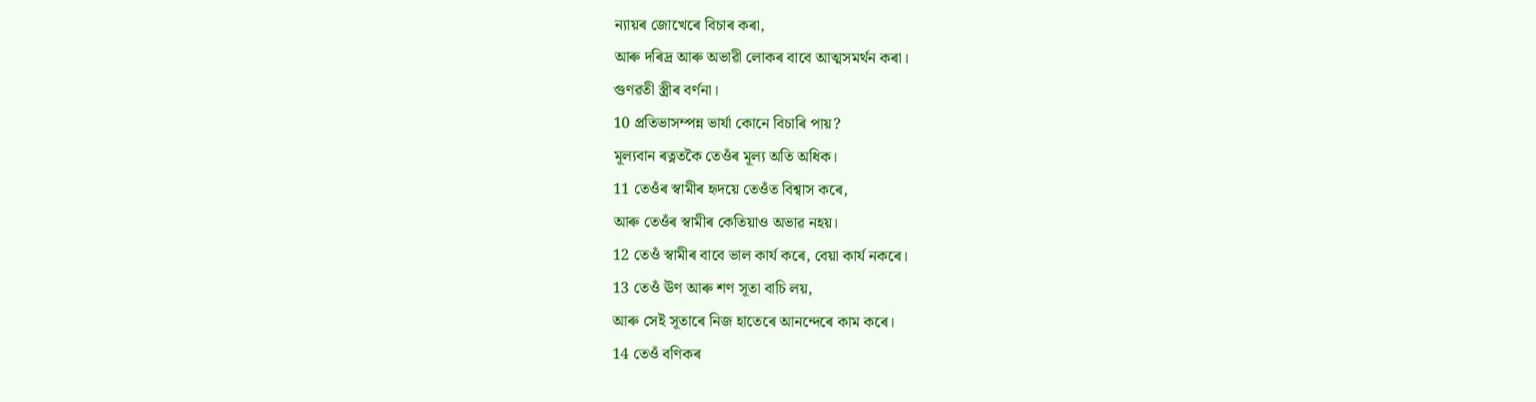ন্যায়ৰ জোখেৰে বিচাৰ কৰা,
আৰু দৰিদ্ৰ আৰু অভাৱী লোকৰ বাবে আত্মসমৰ্থন কৰা।
গুণৱতী স্ত্ৰীৰ বৰ্ণনা।
10 প্রতিভাসম্পন্ন ভাৰ্যা কোনে বিচাৰি পায়?
মূল্যবান ৰত্নতকৈ তেওঁৰ মূল্য অতি অধিক।
11 তেওঁৰ স্বামীৰ হৃদয়ে তেওঁত বিশ্বাস কৰে,
আৰু তেওঁৰ স্বামীৰ কেতিয়াও অভাৱ নহয়।
12 তেওঁ স্বামীৰ বাবে ভাল কাৰ্য কৰে, বেয়া কাৰ্য নকৰে।
13 তেওঁ ঊণ আৰু শণ সূতা বাচি লয়,
আৰু সেই সূতাৰে নিজ হাতেৰে আনন্দেৰে কাম কৰে।
14 তেওঁ বণিকৰ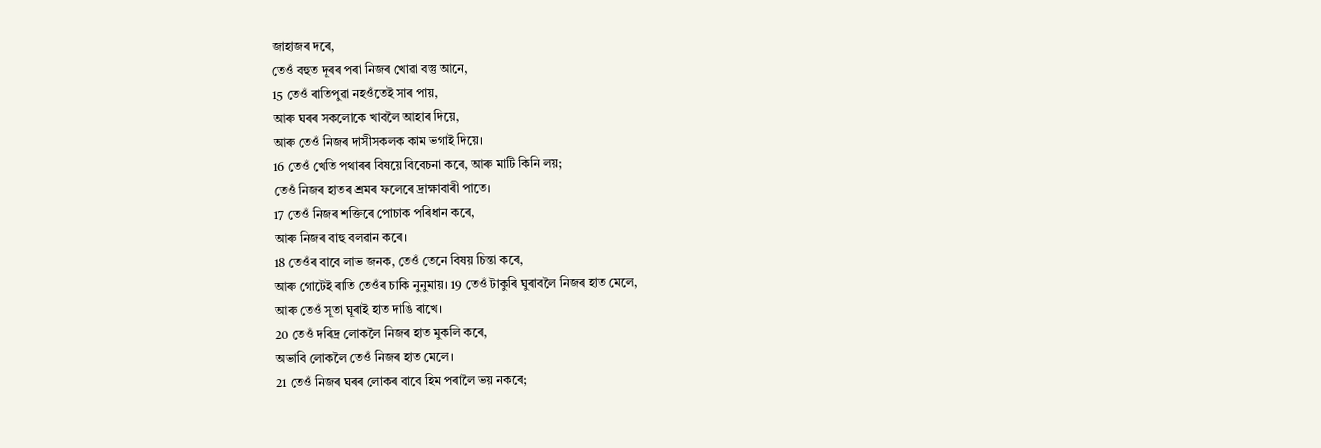জাহাজৰ দৰে,
তেওঁ বহুত দূৰৰ পৰা নিজৰ খোৱা বস্তু আনে,
15 তেওঁ ৰাতিপুৱা নহওঁতেই সাৰ পায়,
আৰু ঘৰৰ সকলোকে খাবলৈ আহাৰ দিয়ে,
আৰু তেওঁ নিজৰ দাসীসকলক কাম ভগাই দিয়ে।
16 তেওঁ খেতি পথাৰৰ বিষয়ে বিবেচনা কৰে, আৰু মাটি কিনি লয়;
তেওঁ নিজৰ হাতৰ শ্ৰমৰ ফলেৰে দ্ৰাক্ষাবাৰী পাতে।
17 তেওঁ নিজৰ শক্তিৰে পোচাক পৰিধান কৰে,
আৰু নিজৰ বাহু বলৱান কৰে।
18 তেওঁৰ বাবে লাভ জনক, তেওঁ তেনে বিষয় চিন্তা কৰে,
আৰু গোটেই ৰাতি তেওঁৰ চাকি নুনুমায়। 19 তেওঁ টাকুৰি ঘুৰাবলৈ নিজৰ হাত মেলে,
আৰু তেওঁ সূতা ঘূৰাই হাত দাঙি ৰাখে।
20 তেওঁ দৰিদ্ৰ লোকলৈ নিজৰ হাত মুকলি কৰে,
অভাবি লোকলৈ তেওঁ নিজৰ হাত মেলে।
21 তেওঁ নিজৰ ঘৰৰ লোকৰ বাবে হিম পৰালৈ ভয় নকৰে;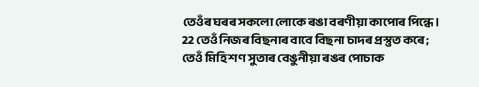তেওঁৰ ঘৰৰ সকলো লোকে ৰঙা বৰণীয়া কাপোৰ পিন্ধে।
22 তেওঁ নিজৰ বিছনাৰ বাবে বিছনা চাদৰ প্রস্তুত কৰে;
তেওঁ মিহি শণ সুতাৰ বেঙুনীয়া ৰঙৰ পোচাক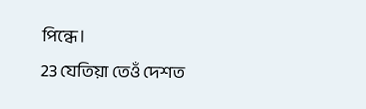পিন্ধে।
23 যেতিয়া তেওঁ দেশত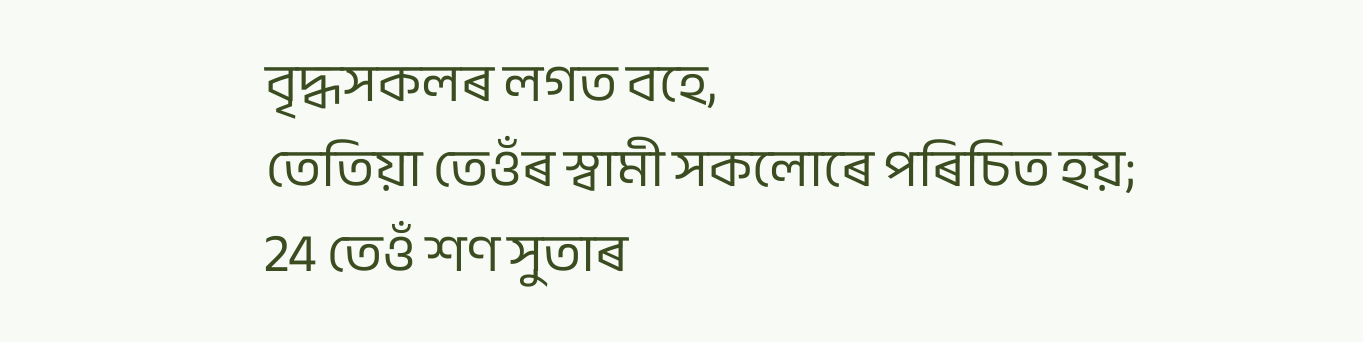বৃদ্ধসকলৰ লগত বহে,
তেতিয়া তেওঁৰ স্বামী সকলোৰে পৰিচিত হয়;
24 তেওঁ শণ সুতাৰ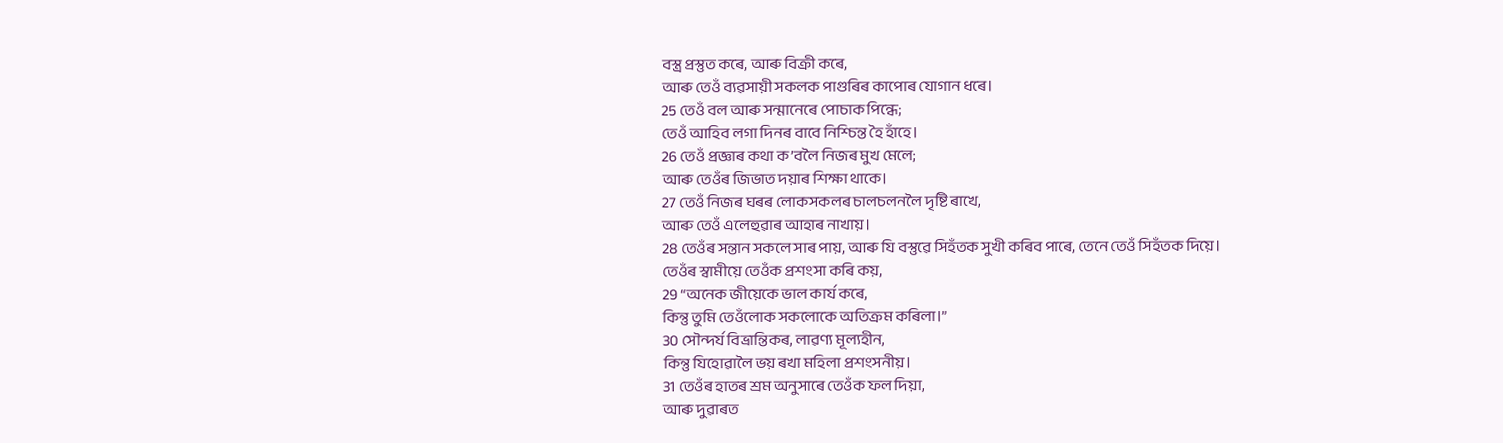বস্ত্ৰ প্ৰস্তুত কৰে, আৰু বিক্রী কৰে,
আৰু তেওঁ ব্যৱসায়ী সকলক পাগুৰিৰ কাপোৰ যোগান ধৰে।
25 তেওঁ বল আৰু সন্মানেৰে পোচাক পিন্ধে;
তেওঁ আহিব লগা দিনৰ বাবে নিশ্চিন্ত হৈ হাঁহে।
26 তেওঁ প্ৰজ্ঞাৰ কথা ক’বলৈ নিজৰ মুখ মেলে;
আৰু তেওঁৰ জিভাত দয়াৰ শিক্ষা থাকে।
27 তেওঁ নিজৰ ঘৰৰ লোকসকলৰ চালচলনলৈ দৃষ্টি ৰাখে,
আৰু তেওঁ এলেহুৱাৰ আহাৰ নাখায়।
28 তেওঁৰ সন্তান সকলে সাৰ পায়, আৰু যি বস্তুৱে সিহঁতক সুখী কৰিব পাৰে, তেনে তেওঁ সিহঁতক দিয়ে।
তেওঁৰ স্বামীয়ে তেওঁক প্ৰশংসা কৰি কয়,
29 “অনেক জীয়েকে ভাল কাৰ্য কৰে,
কিন্তু তুমি তেওঁলোক সকলোকে অতিক্রম কৰিলা।”
30 সৌন্দৰ্য বিভ্রান্তিকৰ, লাৱণ্য মূল্যহীন,
কিন্তু যিহোৱালৈ ভয় ৰখা মহিলা প্ৰশংসনীয়।
31 তেওঁৰ হাতৰ শ্রম অনুসাৰে তেওঁক ফল দিয়া,
আৰু দুৱাৰত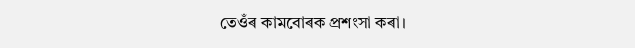তেওঁৰ কামবোৰক প্রশংসা কৰা।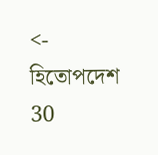<- হিতোপদেশ 30